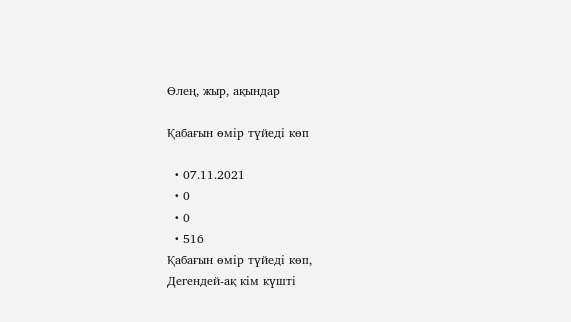Өлең, жыр, ақындар

Қабағын өмір түйеді көп

  • 07.11.2021
  • 0
  • 0
  • 516
Қабағын өмір түйеді көп,
Дегендей-ақ кім күшті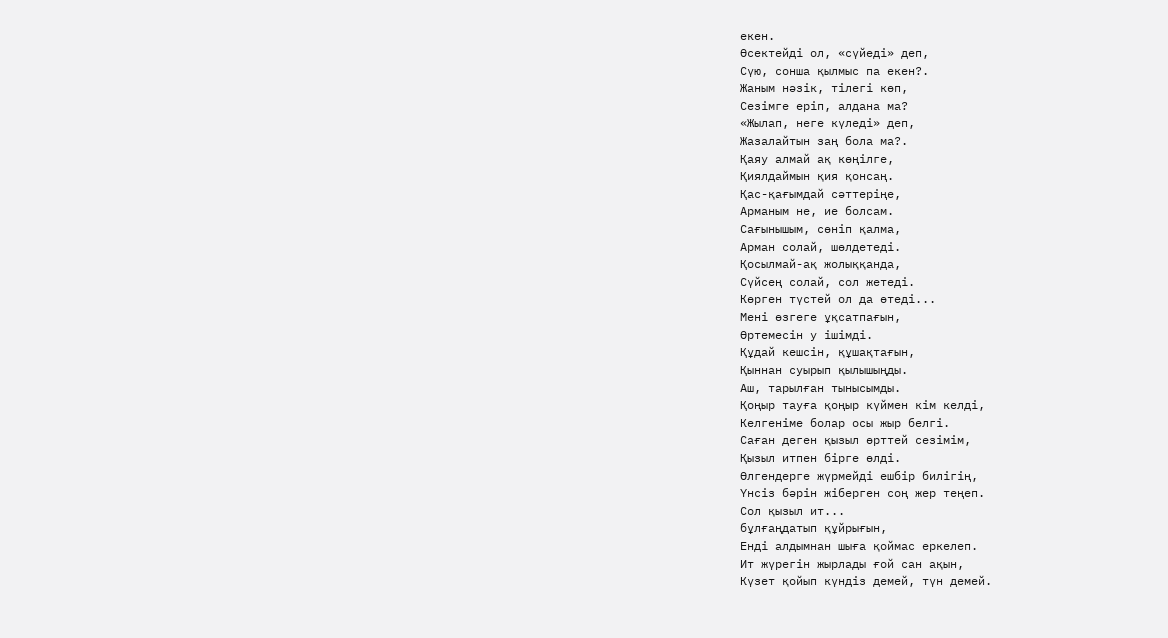екен.
Өсектейді ол, «сүйеді» деп,
Сүю, сонша қылмыс па екен?.
Жаным нәзік, тілегі көп,
Сезімге еріп, алдана ма?
«Жылап, неге күледі» деп,
Жазалайтын заң бола ма?.
Қаяу алмай ақ көңілге,
Қиялдаймын қия қонсаң.
Қас-қағымдай сәттеріңе,
Арманым не, ие болсам.
Сағынышым, сөніп қалма,
Арман солай, шөлдетеді.
Қосылмай-ақ жолыққанда,
Сүйсең солай, сол жетеді.
Көрген түстей ол да өтеді...
Мені өзгеге ұқсатпағын,
Өртемесін у ішімді.
Құдай кешсін, құшақтағын,
Қыннан суырып қылышыңды.
Аш, тарылған тынысымды.
Қоңыр тауға қоңыр күймен кім келді,
Келгеніме болар осы жыр белгі.
Саған деген қызыл өрттей сезімім,
Қызыл итпен бірге өлді.
Өлгендерге жүрмейді ешбір билігің,
Үнсіз бәрін жіберген соң жер теңеп.
Сол қызыл ит...
бұлғаңдатып құйрығын,
Енді алдымнан шыға қоймас еркелеп.
Ит жүрегін жырлады ғой сан ақын,
Күзет қойып күндіз демей, түн демей.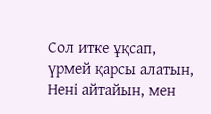Сол итке ұқсап, үрмей қарсы алатын,
Нені айтайын, мен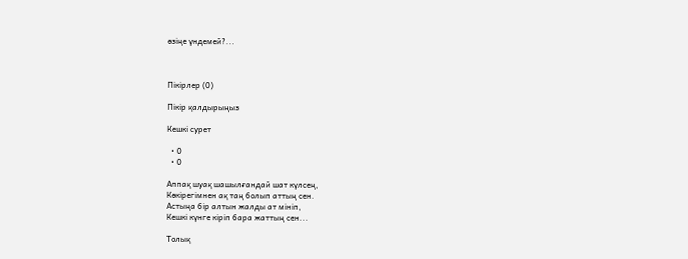өзіңе үндемей?...



Пікірлер (0)

Пікір қалдырыңыз

Кешкі сурет

  • 0
  • 0

Аппақ шуақ шашылғандай шат күлсең,
Көкірегімнен ақ таң болып аттың сен.
Астыңа бір алтын жалды ат мініп,
Кешкі күнге кіріп бара жаттың сен...

Толық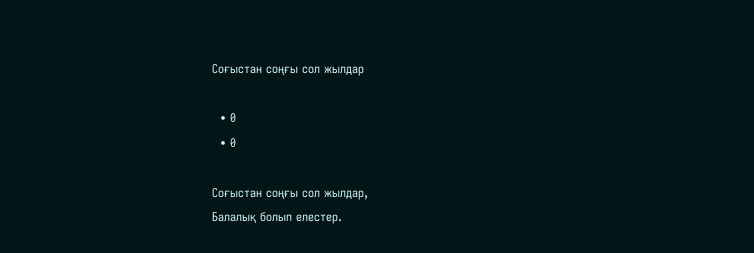Соғыстан соңғы сол жылдар

  • 0
  • 0

Соғыстан соңғы сол жылдар,
Балалық болып елестер.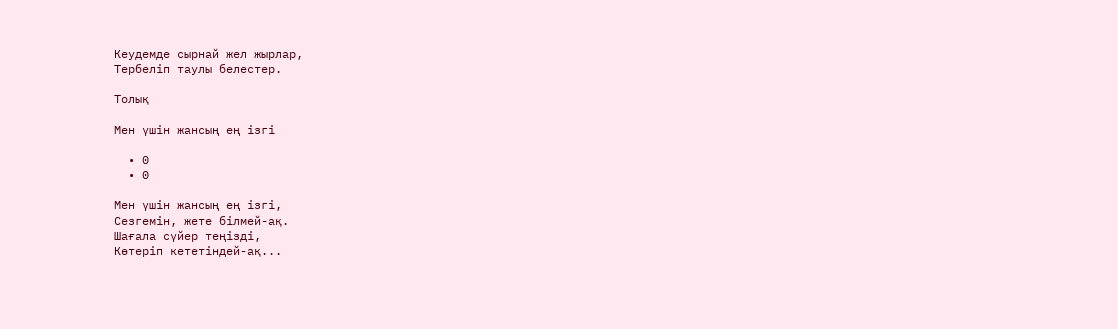Кеудемде сырнай жел жырлар,
Тербеліп таулы белестер.

Толық

Мен үшін жансың ең ізгі

  • 0
  • 0

Мен үшін жансың ең ізгі,
Сезгемін, жете білмей-ақ.
Шағала сүйер теңізді,
Көтеріп кететіндей-ақ...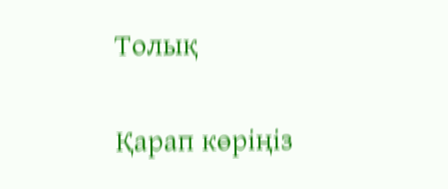Толық

Қарап көріңіз